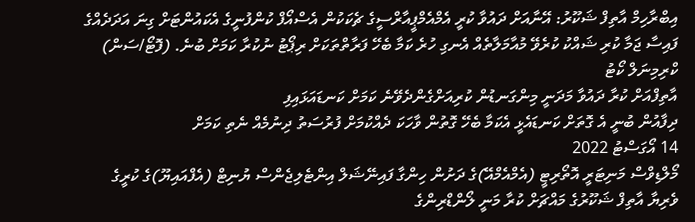އިބްރާހިމް އާތިފް ޝަކޫރު: އޭނާއަށް ދައުވާ ކުރީ އެމްއެމްޕީއާރްސީގެ ޗެކަކުން އެސްއޯފް ކުންފުނީގެ އެކައުންޓަށް ގިނަ އަދަދެއްގެ ފައިސާ ޖަމާ ކުރި ޝައްކު ކުރެވޭ މުއާމަލާތެއް އެނގި ހުރެ ކަމާ ބެހޭ ފަރާތްތަކަށް ރިޕޯޓު ނުކުރާ ކަމަށް ބުނެ. (ފޮޓޯ/ސަން)
ކްރިމިނަލް ކޯޓު
އާތިފްއަށް ކުރާ ދައުވާ މަދަނީ މިންގަނޑުން ކުރިއަށްގެންދެވޭނެ ކަމަށް ކަނޑައަޅައިފި
ދިފާއުން ބުނީ އެ ގޮތަށް ކަނޑައެޅީ އެކަމާ ބެހޭ ގޮތުން ވާހަކަ ދެއްކުމަށް ފުރުސަތު ދިނުމެއް ނެތި ކަމަށް
14 އޯގަސްޓު 2022
މޯލްޑިވްސް މަނިޓަރީ އޮތޯރިޓީ (އެމްއެމްއޭ)ގެ ދަށުން ހިންގާ ފައިނޭޝަލް އިންޓެލިޖެންސް ޔުނިޓް (އެފްއައިޔޫ)ގެ ކުރީގެ ވެރިޔާ އާތިފް ޝަކޫރުގެ މައްޗަށް ކުރާ މަނީ ލޯންޑްރިންގެ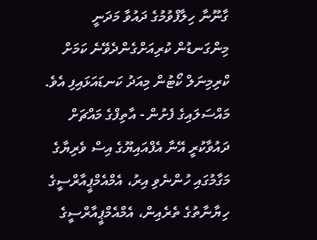ގާނޫނާ ހިލާފްވުމުގެ ދައުވާ މަދަނީ މިންގަނޑުން ކުރިއަށްގެންދެވޭނެ ކަމަށް ކްރިމިނަލް ކޯޓުން މިއަދު ކަނޑައަޅައިފި އެވެ.
މައްސަލައިގެ ފެށުން - އާތިފްގެ މައްޗަށް ދައުވާކުރީ އޭނާ އެފްއައިޔޫގެ އިސް ވެރިޔާގެ މަގާމުގައި ހުންނެވި އިރު، އެމްއެމްޕީއާރްސީގެ ހިޔާނާތުގެ ތެރެއިން، އެމްއެމްޕީއާރްސީގެ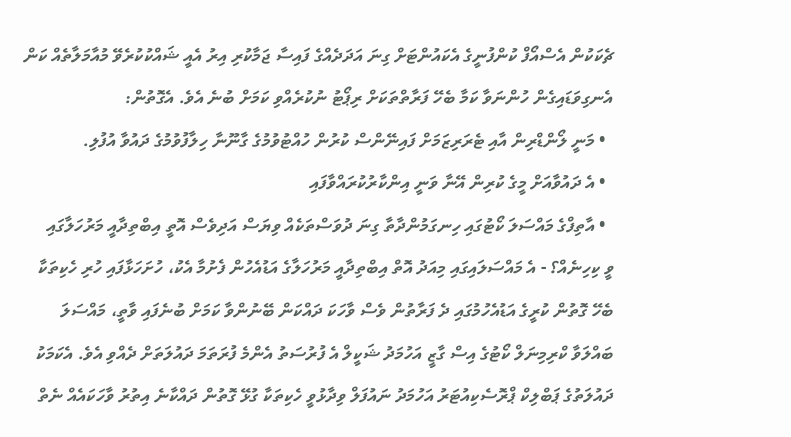ޗެކަކުން އެސްއޯފް ކުންފުނީގެ އެކައުންޓަށް ގިނަ އަދަދެއްގެ ފައިސާ ޖަމާކުރި އިރު އެއީ ޝައްކުކުރެވޭ މުއާމަލާތެއް ކަން އެނގިވަޑައިގެން ހުންނަވާ ކަމާ ބެހޭ ފަރާތްތަކަށް ރިޕޯޓު ނުކުރެއްވި ކަމަށް ބުނެ އެވެ. އެގޮތުން:
  • މަނީ ލޯންޑްރިން އާއި ޓެރަރިޒަމަށް ފައިނޭންސް ކުރުން ހުއްޓުވުމުގެ ގާނޫނާ ހިލާފުވުމުގެ ދައުވާ އުފުލި.
  • އެ ދައުވާއަށް މީގެ ކުރިން އޭނާ ވަނީ އިންކާރުކުރައްވާފައި
  • އާތިފްގެ މައްސަލަ ކޯޓުގައި ހިނގަމުންދާތާ ގިނަ ދުވަސްތަކެއް ވިޔަސް އަދިވެސް އޮތީ އިބްތިދާއީ މަރުހަލާގައި
ވީ ކިހިނެއް؟ - އެ މައްސަލައިގައި މިއަދު އޮތް އިބްތިދާއީ މަރުހަލާގެ އަޑުއެހުން ފެށުމާ އެކު، ހުށަހަޅާފައި ހުރި ހެކިތަކާ ބެހޭ ގޮތުން ކުރީގެ އަޑުއެހުމުގައި ދެ ފަރާތުން ވެސް ވާހަކަ ދައްކަން ބޭނުންވާ ކަމަށް ބުނެފައި ވާތީ، މައްސަލަ ބައްލަވާ ކްރިމިނަލް ކޯޓުގެ އިސް ގާޒީ އަހުމަދު ޝަކީލް އެ ފުރުސަތު އެންމެ ފުރަތަމަ ދައުލަތަށް ދެއްވި އެވެ. އެކަމަކު ދައުލަތުގެ ޕަބްލިކް ޕްރޮސެކިއުޓަރު އަހުމަދު ނައުފަލް ވިދާޅުވީ ހެކިތަކާ ގުޅޭ ގޮތުން ދައްކާނެ އިތުރު ވާހަކައެއް ނެތް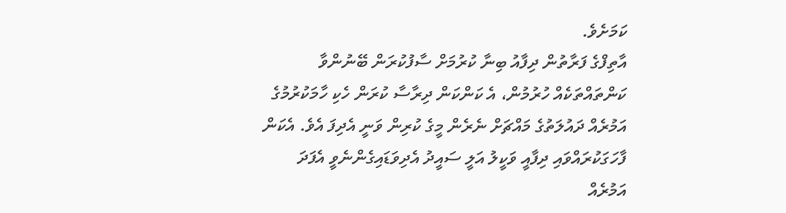ކަމަށެވެ.
އާތިފްގެ ފަރާތުން ދިފާއު ބިނާ ކުރުމަށް ސާފުކުރަން ބޭނުންވާ ކަންތައްތަކެއް ހުރުމުން، އެ ކަންކަން ދިރާސާ ކުރަން ހެކި ހާމަކުރުމުގެ އަމުރެއް ދައުލަތުގެ މައްޗަށް ނެރެން މީގެ ކުރިން ވަނީ އެދިފަ އެވެ. އެކަން ފާހަގަކުރައްވައި ދިފާއީ ވަކީލު އަލީ ސައީދު އެދިވަޑައިގެންނެވީ އެފަދަ އަމުރެއް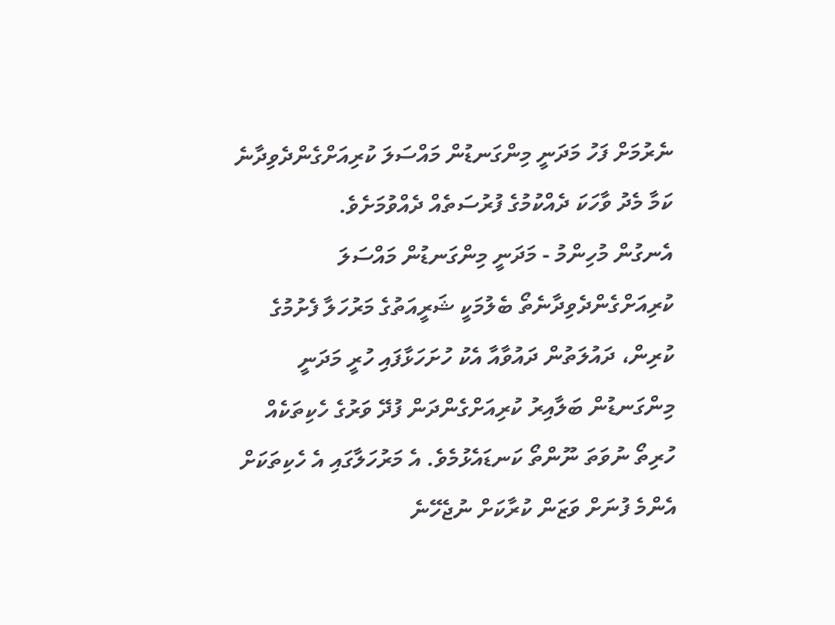ނެރުމަށް ފަހު މަދަނީ މިންގަނޑުން މައްސަލަ ކުރިއަށްގެންދެވިދާނެ ކަމާ މެދު ވާހަކަ ދެއްކުމުގެ ފުރުސަތެއް ދެއްވުމަށެވެ.
އެނގުން މުހިންމު - މަދަނީ މިންގަނޑުން މައްސަލަ ކުރިއަށްގެންދެވިދާނެތޯ ބެލުމަކީ ޝަރީއަތުގެ މަރުހަލާ ފެށުމުގެ ކުރިން، ދައުލަތުން ދައުވާއާ އެކު ހުށަހަޅާފައި ހުރީ މަދަނީ މިންގަނޑުން ބަލާއިރު ކުރިއަށްގެންދަން ފުދޭ ވަރުގެ ހެކިތަކެއް ހުރިތޯ ނުވަތަ ނޫންތޯ ކަނޑައެޅުމެވެ. އެ މަރުހަލާގައި އެ ހެކިތަކަށް އެންމެ ފުނަށް ވަޒަން ކުރާކަށް ނުޖެހޭނެ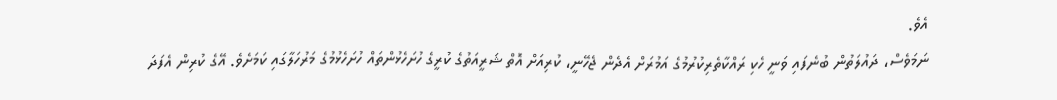އެވެ.
ނަމަވެސް، ދައުލަތުން ބުނެފައި ވަނީ ހެކި ރައްކާތެރިކުރުމުގެ އަމުރަށް އެދެން ޖެހޭނީ، ކުރިއަށް އޮތް ޝަރީއަތުގެ ކުރީގެ ހުށަހެޅުންތައް ހުށަހެޅުމުގެ މަރުހަލާގައި ކަމަށެވެ. އޭގެ ކުރިން އެފަދަ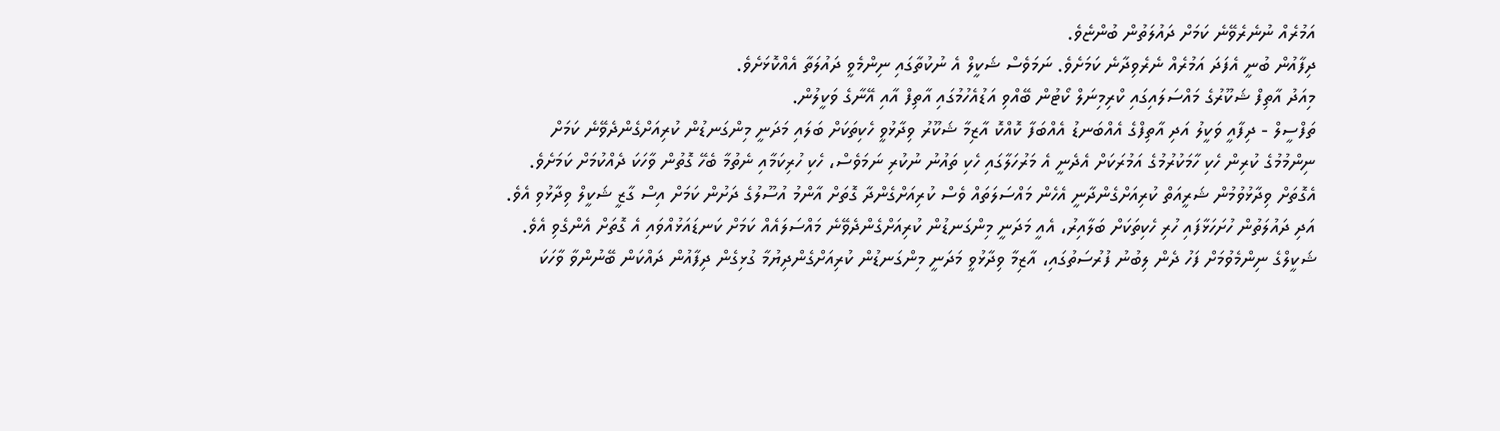އަމުރެއް ނުނެރެވޭނެ ކަމަށް ދައުލަތުން ބުންޏެވެ.
ދިފާއުން ބުނީ އެފަދަ އަމުރެއް ނެރެވިދާނެ ކަމަށެވެ. ނަމަވެސް ޝަކީލް އެ ނުކުތާގައި ނިންމެވީ ދައުލަތާ އެއްކޮޅަށެވެ.
މިއަދު އާތިފް ޝަކޫރުގެ މައްސަލައިގައި ކްރިމިނަލް ކޯޓުން ބޭއްވި އަޑުއެހުމުގައި އާތިފް އާއި އޭނާގެ ވަކީލުން.
ތަފްސީލް - ދިފާއީ ވަކީލު އަދި އާތިފްގެ އެއްބަނޑު އެއްބަފާ ކޮއްކޮ އާޒިމާ ޝަކޫރު ވިދާޅުވީ ހެކިތަކަށް ބަލައި މަދަނީ މިންގަނޑުން ކުރިއަށްގެންދެވޭނެ ކަމަށް ނިންމުމުގެ ކުރިން ހެކި ހާމަކުރުމުގެ އަމުރަކަށް އެދެނީ އެ މަރުހަލާގައި ހެކި ތައުނު ނުކުރި ނަމަވެސް، ހެކި ހުރިކަމާއި ނެތުމާ ބެހޭ ގޮތުން ވާހަކަ ދެއްކުމަށް ކަމަށެވެ.
އެގޮތަށް ވިދާޅުވުމުން ޝަރީއަތް ކުރިއަށްގެންދާނީ އެހެން މައްސަލަތައް ވެސް ކުރިއަށްގެންދާ ގޮތަށް އާންމު އުސޫލުގެ ދަށުން ކަމަށް އިސް ގާޒީ ޝަކީލް ވިދާޅުވި އެވެ. އަދި ދައުލަތުން ހުށަހަޅާފައި ހުރި ހެކިތަކަށް ބަލާއިރު، އެއީ މަދަނީ މިންގަނޑުން ކުރިއަށްގެންދެވޭނެ މައްސަލައެއް ކަމަށް ކަނޑައަޅުއްވައި އެ ގޮތަށް އެންގެވި އެވެ.
ޝަކީލްގެ ނިންމެވުމަށް ފަހު ދެން ލިބުނު ފުރުސަތުގައި، އާޒިމާ ވިދާޅުވީ މަދަނީ މިންގަނޑުން ކުރިއަށްގެންދިޔުމާ ގުޅިގެން ދިފާއުން ދައްކަން ބޭނުންވާ ވާހަކަ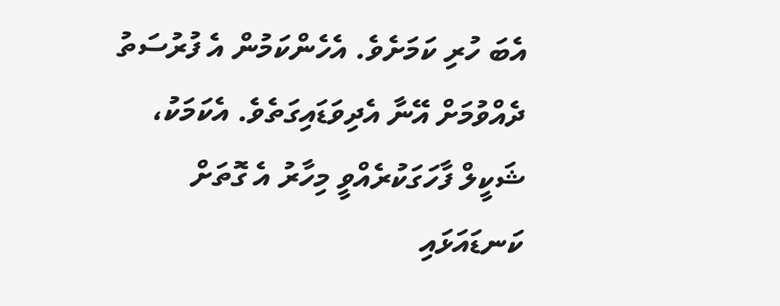އެބަ ހުރި ކަމަށެވެ. އެހެންކަމުން އެ ފުރުސަތު ދެއްވުމަށް އޭނާ އެދިވަޑައިގަތެވެ. އެކަމަކު، ޝަކީލް ފާހަގަކުރެއްވީ މިހާރު އެ ގޮތަށް ކަނޑައަޅައި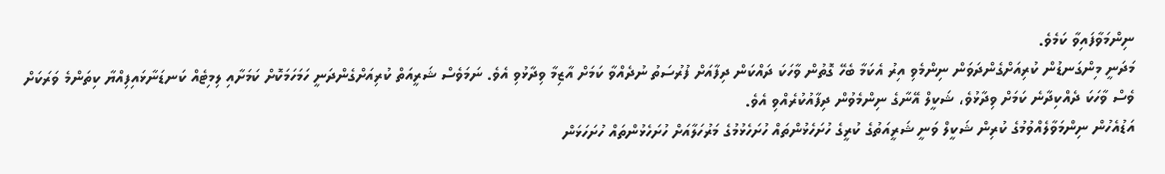ނިންމަވާފައިވާ ކަމެވެ.
މަދަނީ މިންގަނޑުން ކުރިއަށްގެންދަވަން ނިންމެވި އިރު އެކަމާ ބެހޭ ގޮތުން ވާހަކަ ދައްކަން ދިފާއަށް ފުރުސަތު ނުދެއްވާ ކަމަށް އާޒިމާ ވިދާޅުވި އެވެ. ނަމަވެސް ޝަރީއަތް ކުރިއަށްގެންދަނީ ހަމަހަމަކޮށް ކަމަށާއި ލިމިޓެއް ކަނޑަނާޅައިފިއްޔާ ކިތަންމެ ވަރަކަށް ވެސް ވާހަކަ ދެއްކިދާނެ ކަމަށް ވިދާޅުވެ، ޝަކީލް އޭނާގެ ނިންމެވުން ދިފާއުކުރެއްވި އެވެ.
އަޑުއެހުން ނިންމަވާލެއްވުމުގެ ކުރިން ޝަކީލް ވަނީ ޝަރީއަތުގެ ކުރީގެ ހުށަހެޅުންތައް ހުށަހެޅުމުގެ މަރުހަލާއަށް ހުށަހެޅުންތައް ހުށަހަޅަން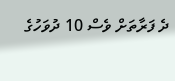ދެ ފަރާތަށް ވެސް 10 ދުވަހުގެ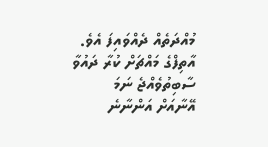މުއްދަތެއް ދެއްވައިފަ އެވެ.
އާތިފްގެ މައްޗަށް ކުރާ ދައުވާ ސާބިތުވެއްޖެ ނަމަ އޭނާއަށް އަންނާނެ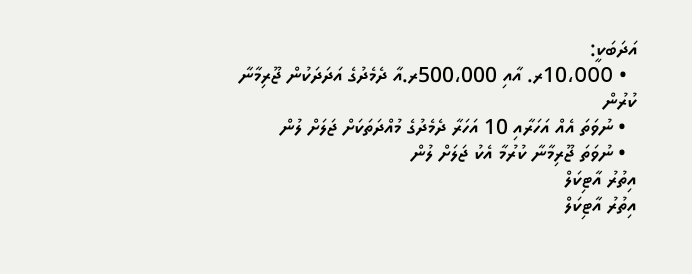އަދަބަކީ:
  • 10،000ރ. އާއި 500،000ރ.އާ ދެމެދުގެ އަދަދަކުން ޖޫރިމާނާ ކުރުން
  • ނުވަތަ އެއް އަހަރާއި 10 އަހަރާ ދެމެދުގެ މުއްދަތަކަށް ޖަލަށް ލުން
  • ނުވަތަ ޖޫރިމާނާ ކުރުމާ އެކު ޖަލަށް ލުން
އިތުރު އާޓިކަލް
އިތުރު އާޓިކަލް